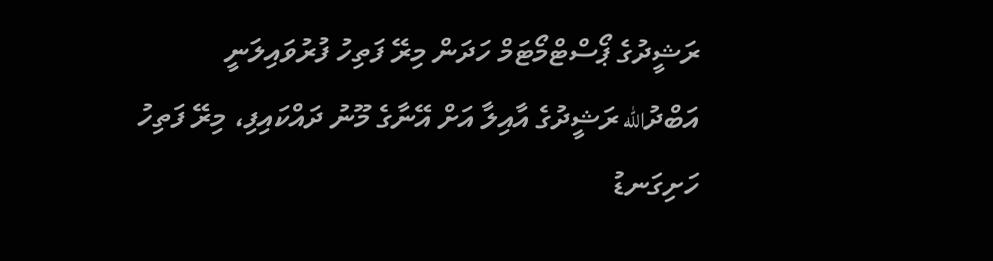ރަޝީދުގެ ޕޯސްޓްމޯޓަމް ހަދަން މިރޭ ފަތިހު ފުރުވައިލަނީ
އަބްދުالله ރަޝީދުގެ އާއިލާ އަށް އޭނާގެ މޫނު ދައްކައިފި، މިރޭ ފަތިހު ހަށިގަނޑު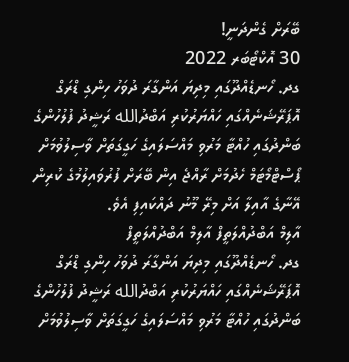ބޭރަށް ގެންދަނީ!
30 އޮކްޓޯބަރ 2022
ގދ. ހޯނޑެއްދޫގައި މިދިޔަ އަންގާރަ ދުވަހު ހިންގި ޑްރަގް އޮޕަރޭޝަނެއްގައި ހައްޔަރުކުރި އަބްދުالله ރަޝީދު ފުލުހުންގެ ބަންދުގައި ހުއްޓާ މަރުވި މައްސަލައިގެ ހަގީގަތަށް ވާސިލުވުމަށް ޕޯސްޓްމޯޓަމް ހެދުމަށް ރާއްޖެ އިން ބޭރަށް ފުރުވައިލުމުގެ ކުރިން އޭނާގެ އާއިލާ އަށް މިރޭ މޫނު ދައްކައިފި އެވެ.
އާލިމް އަބްދުއްލަތީފް އާލިމް އަބްދުއްލަތީފް
ގދ. ހޯނޑެއްދޫގައި މިދިޔަ އަންގާރަ ދުވަހު ހިންގި ޑްރަގް އޮޕަރޭޝަނެއްގައި ހައްޔަރުކުރި އަބްދުالله ރަޝީދު ފުލުހުންގެ ބަންދުގައި ހުއްޓާ މަރުވި މައްސަލައިގެ ހަގީގަތަށް ވާސިލުވުމަށް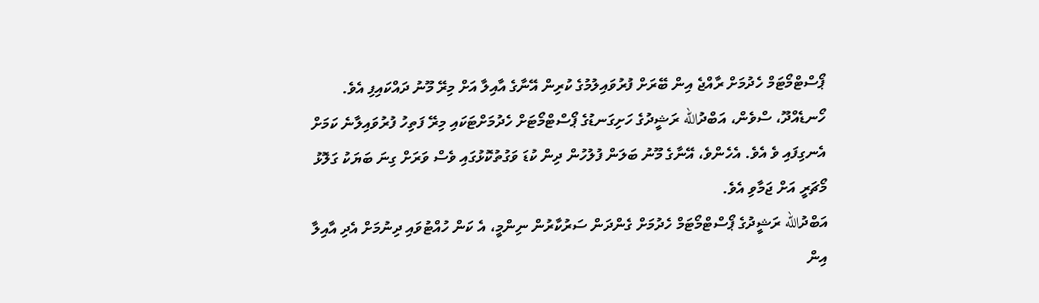ޕޯސްޓްމޯޓަމް ހެދުމަށް ރާއްޖެ އިން ބޭރަށް ފުރުވައިލުމުގެ ކުރިން އޭނާގެ އާއިލާ އަށް މިރޭ މޫނު ދައްކައިފި އެވެ.
ހޯނޑެއްދޫ، ސްވެން، އަބްދުالله ރަޝީދުގެ ހަށިގަނޑުގެ ޕޯސްޓްމޯޓަށް ހެދުމަށްޓަކައި މިރޭ ފަތިހު ފުރުވައިލާނެ ކަމަށް އެނގިފައި ވެ އެވެ. އެހެންވެ، އޭނާގެ މޫނު ބަލަން ފުލުހުން ދިން ކުޑަ ވަގުތުކޮޅުގައި ވެސް ވަރަށް ގިނަ ބަޔަކު ގަލޮޅު މޯޗަރީ އަށް ޖަމާވި އެވެ.
އަބްދުالله ރަޝީދުގެ ޕޯސްޓްމޯޓަމް ހެދުމަށް ގެންދަން ސަރުކާރުން ނިންމީ، އެ ކަން ހުއްޓުވައި ދިނުމަށް އެދި އާއިލާ އިން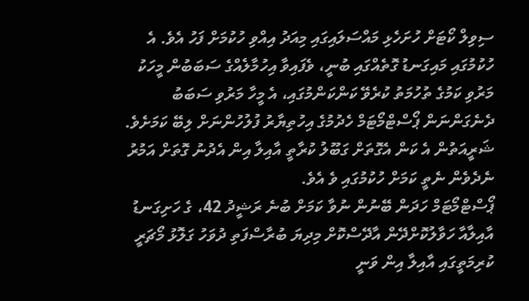ސިވިލް ކޯޓަށް ހުށަހެޅި މައްސަލައިގައި މިއަދު އިއްވި ހުކުމަށް ފަހު އެވެ. އެ ހުކުމުގައި މައިގަނޑު ގޮތެއްގައި ބުނީ، ވެފައިވާ އިހުމާލެއްގެ ސަބަބުން މީހަކު މަރުވި ކަމުގެ ތުހުމަތު ކުރެވޭ ކަންކަންމުގައި، އެ މީހާ މަރުވި ސަބަބު ދެނެގަންނަން ޕޯސްޓްމޯޓަމް ހެދުމުގެ އިހުތިޔާރު ފުލުހުންނަށް ލިބޭ ކަމަށެވެ. ޝަރީއަތުން އެ ކަން އެގޮތަށް ގަބޫލު ކުރާތީ އާއިލާ އިން އެދުނު ގޮތަށް އަމުރު ނެދެވެން ނެތީ ކަމަށް ހުކުމުގައި ވެ އެވެ.
ޕޯސްޓްމޯޓަމް ހަދަން ބޭނުން ނުވާ ކަމަށް ބުނެ ރަޝީދު 42، ގެ ހަށިގަނޑު އާއިލާއާ ހަވާލުކޮށްދޭން އާދޭސްކޮށް މިދިޔަ ބުރާސްފަތި ދުވަހު ގަލޮޅު މޯޗަރީ ކުރިމަތީގައި އާއިލާ އިން ވަނީ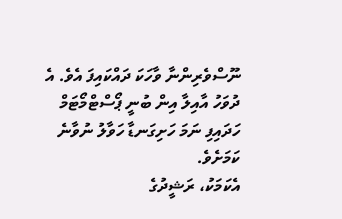ނޫސްވެރިންނާ ވާހަކަ ދައްކައިފަ އެވެ. އެ ދުވަހު އާއިލާ އިން ބުނީ ޕޯސްޓްމޯޓަމް ހަދައިފި ނަމަ ހަށިގަނޑާ ހަވާލު ނުވާނެ ކަމަށެވެ.
އެކަމަކު، ރަޝީދުގެ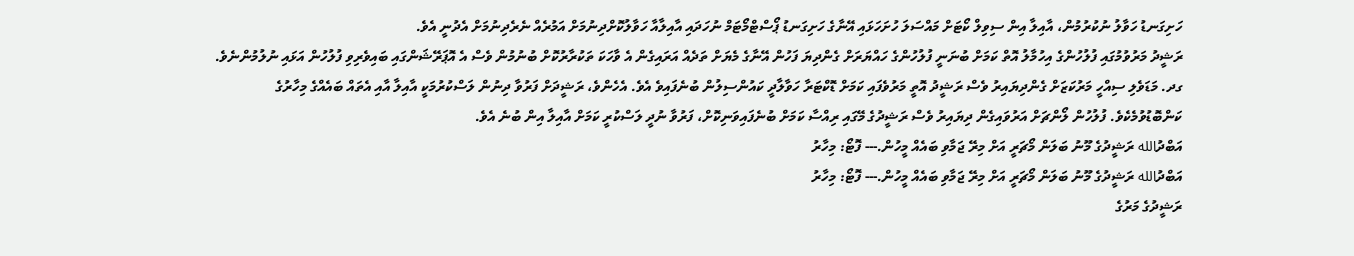ހަށިގަނޑު ހަވާލު ނުކުރުމުން، އާއިލާ އިން ސިވިލް ކޯޓަށް މައްސަލަ ހުށަހަޅައި އޭނާގެ ހަށިގަނޑު ޕޯސްޓްމޯޓަމް ނުހަދައި އާއިލާއާ ހަވާލުކޮށްދިނުމަށް އަމުރެއް ނެރެދިނުމަށް އެދުނީ އެވެ.
ރަޝީދު މަރުވުމުގައި ފުލުހުންގެ އިހުމާލު އޮތް ކަމަށް ބުނަނީ ފުލުހުންގެ ހައްޔަރަށް ގެންދިޔަ ފަހުން އޭނާގެ މެޔަށް ތަދެއް އަރައިގެން އެ ވާހަކަ ތަކުރާރުކޮށް ބުނުމުން ވެސް އެ އޮޕަރޭޝަންގައި ބައިވެރިވި ފުލުހުން އަޅައި ނުލުމުންނެވެ.
ގދ. މަޑަވެލި ސިއްހީ މަރުކަޒަށް ގެންދިޔައިރު ވެސް ރަޝީދު އޮތީ މަރުވެފައި ކަމަށް ޑޮކްޓަރާ ހަވާލާދީ ކައުންސިލުން ބުނެފައިވެ އެވެ. އެހެންވެ، ރަޝީދަށް ފަރުވާ ދިނުން ލަސްކުރުމަކީ އާއިލާ އާއި އެތައް ބައެއްގެ މިހާރުގެ ކަންބޮޑުވުމެކެވެ. ފުލުހުން ލޯންޗަށް އަރުވައިގެން ދިޔައިރު ވެސް ރަޝީދުގެ މޭގައި ރިއްސާ ކަމަށް ބުނެފައިވަނިކޮށް، ފަރުވާ ނުދީ ލަސްކުރީ ކަމަށް އާއިލާ އިން ބުނެ އެވެ.
އަބްދުالله ރަޝީދުގެ މޫނު ބަލަން މޯޗަރީ އަށް މިރޭ ޖަމާވި ބައެއް މީހުން.--- ފޮޓޯ: މިހާރު
އަބްދުالله ރަޝީދުގެ މޫނު ބަލަން މޯޗަރީ އަށް މިރޭ ޖަމާވި ބައެއް މީހުން.--- ފޮޓޯ: މިހާރު
ރަޝީދުގެ މަރުގެ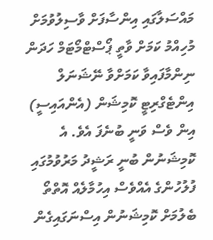މައްސަލާގައި އިންސާފަށް ވާސިލުވުމަށް މުހިއްމު ކަމަށް ވާތީ ޕޯސްޓްމޯޓަމް ހަދަން ނިންމާފައިވާ ކަމަށްވާ ނޭޝަނަލް އިންޓެގްރިޓީ ކޮމިޝަން (އެންއައިސީ) އިން ވެސް ވަނީ ބުނެފަ އެވެ. އެ ކޮމިޝަނުން ބުނީ ރަޝީދު މަރުވުމުގައި ފުލުހުންގެ އެއްވެސް އިހުމާލެއް އޮތްތޯ ބެލުމަށް ކޮމިޝަނުން އިސްނަގައިގެން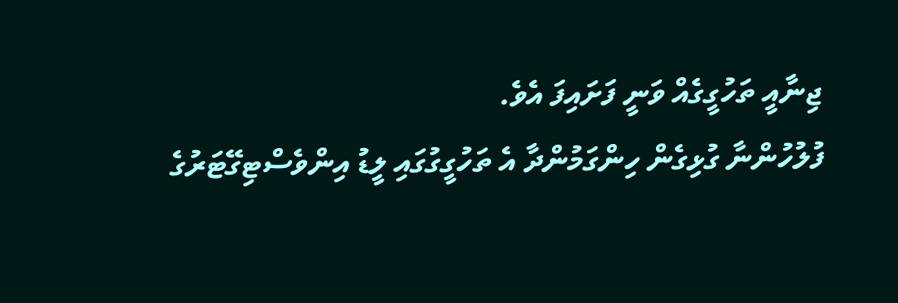ޖިނާއީ ތަހުގީގެއް ވަނީ ފަށައިފަ އެވެ.
ފުލުހުންނާ ގުޅިގެން ހިންގަމުންދާ އެ ތަހުގީގުގައި ލީޑު އިންވެސްޓިގޭޓަރުގެ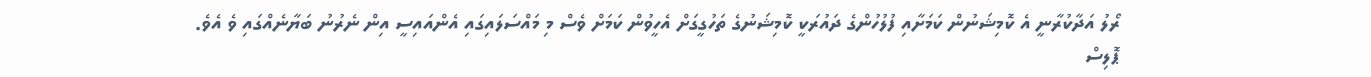ރޯލު އަދާކުރާނީ އެ ކޮމިޝަނުން ކަމަށާއި ފުލުހުންގެ ދައުރަކީ ކޮމިޝަނުގެ ތަހުގީގަށް އެހީވުން ކަމަށް ވެސް މި މައްސަލައިގައި އެންއައިސީ އިން ނެރުނު ބަޔާނެއްގައި ވެ އެވެ.
ޕޮލިސް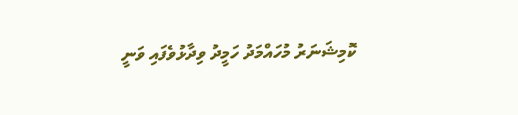ކޮމިޝަނަރު މުހައްމަދު ހަމީދު ވިދާޅުވެފައި ވަނީ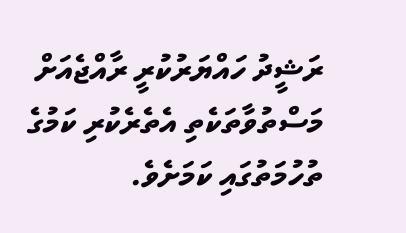ރަޝީދު ހައްޔަރުކުރީ ރާއްޖެއަށް މަސްތުވާތަކެތި އެތެރެކުރި ކަމުގެ ތުހުމަތުގައި ކަމަށެވެ.